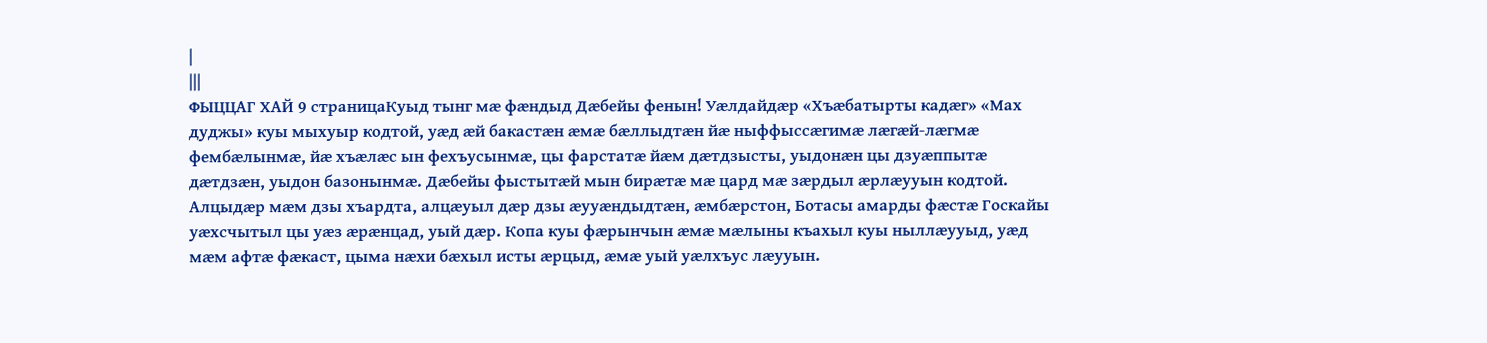|
|||
ФЫЦЦАГ ХАЙ 9 страницаКуыд тынг мæ фæндыд Дæбейы фенын! Уæлдайдæр «Хъæбатырты кадæг» «Мах дуджы» куы мыхуыр кодтой, уæд æй бакастæн æмæ бæллыдтæн йæ ныффыссæгимæ лæгæй-лæгмæ фембæлынмæ, йæ хъæлæс ын фехъусынмæ, цы фарстатæ йæм дæтдзысты, уыдонæн цы дзуæппытæ дæтдзæн, уыдон базонынмæ. Дæбейы фыстытæй мын бирæтæ мæ цард мæ зæрдыл æрлæууын кодтой. Алцыдæр мæм дзы хъардта, алцæуыл дæр дзы æууæндыдтæн, æмбæрстон, Ботасы амарды фæстæ Госкайы уæхсчытыл цы уæз æрæнцад, уый дæр. Копа куы фæрынчын æмæ мæлыны къахыл куы ныллæууыд, уæд мæм афтæ фæкаст, цыма нæхи бæхыл исты æрцыд, æмæ уый уæлхъус лæууын.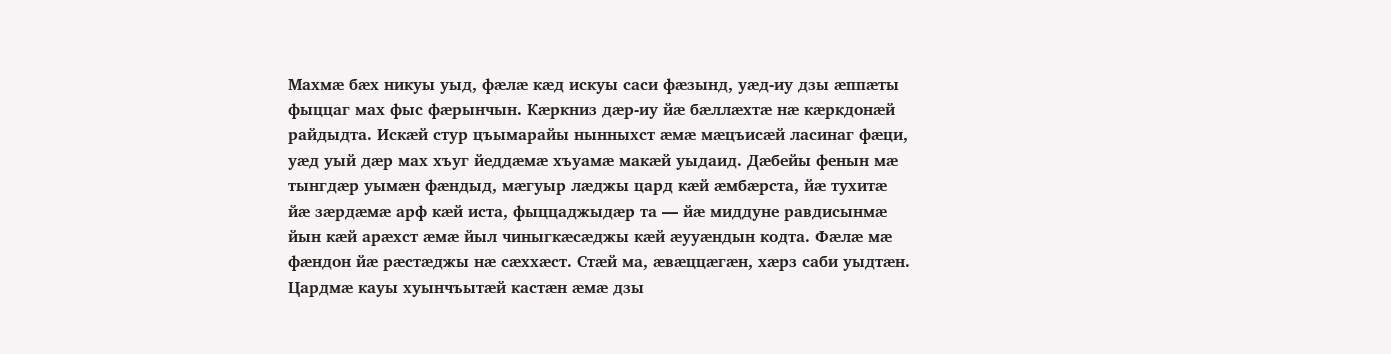Махмæ бæх никуы уыд, фæлæ кæд искуы саси фæзынд, уæд-иу дзы æппæты фыццаг мах фыс фæрынчын. Кæркниз дæр-иу йæ бæллæхтæ нæ кæркдонæй райдыдта. Искæй стур цъымарайы нынныхст æмæ мæцъисæй ласинаг фæци, уæд уый дæр мах хъуг йеддæмæ хъуамæ макæй уыдаид. Дæбейы фенын мæ тынгдæр уымæн фæндыд, мæгуыр лæджы цард кæй æмбæрста, йæ тухитæ йæ зæрдæмæ арф кæй иста, фыццаджыдæр та — йæ миддуне равдисынмæ йын кæй арæхст æмæ йыл чиныгкæсæджы кæй æууæндын кодта. Фæлæ мæ фæндон йæ рæстæджы нæ сæххæст. Стæй ма, æвæццæгæн, хæрз саби уыдтæн. Цардмæ кауы хуынчъытæй кастæн æмæ дзы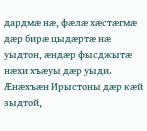дардмæ нæ, фæлæ хæстæгмæ дæр бирæ цыдæртæ нæ уыдтон, æндæр фысджытæ нæхи хъæуы дæр уыди. Æнæхъæн Ирыстоны дæр кæй зыдтой,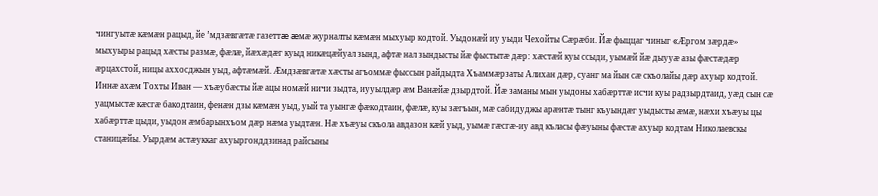чингуытæ кæмæн рацыд, йе ’мдзæвгæтæ газеттæ æмæ журналты кæмæн мыхуыр кодтой. Уыдонæй иу уыди Чехойты Сæрæби. Йæ фыццаг чиныг «Æргом зæрдæ» мыхуыры рацыд хæсты размæ, фæлæ, йæхæдæг куыд никæцæйуал зынд, афтæ нал зындысты йæ фыстытæ дæр: хæстæй куы ссыди, уымæй йæ дыууæ азы фæстæдæр æрцахстой, ницы аххосджын уыд, афтæмæй. Æмдзæвгæтæ хæсты агъоммæ фыссын райдыдта Хъаммæрзаты Алихан дæр, суанг ма йын сæ скъолайы дæр ахуыр кодтой. Иннæ ахæм Тохты Иван — хъæубæсты йæ ацы номæй ничи зыдта, иууылдæр æм Ванæйæ дзырдтой. Йæ заманы мын уыдоны хабæрттæ исчи куы радзырдтаид, уæд сын сæ уацмыстæ кæсгæ бакодтаин, фенæн дзы кæмæн уыд, уый та уынгæ фæкодтаин, фæлæ, куы зæгъын, мæ сабидуджы арæнтæ тынг къуындæг уыдысты æмæ, нæхи хъæуы цы хабæрттæ цыди, уыдон æмбарынхъом дæр нæма уыдтæн. Нæ хъæуы скъола авдазон кæй уыд, уымæ гæсгæ-иу авд къласы фæуыны фæстæ ахуыр кодтам Николаевскы станицæйы. Уырдæм астæуккаг ахуыргонддзинад райсыны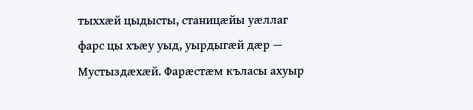тыххæй цыдысты, станицæйы уæллаг фарс цы хъæу уыд, уырдыгæй дæр — Мустыздæхæй. Фарæстæм къласы ахуыр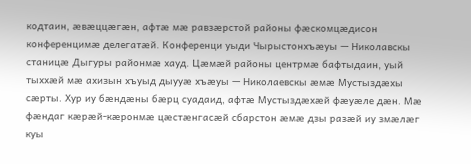кодтаин, æвæццæгæн, афтæ мæ равзæрстой районы фæскомцæдисон конференцимæ делегатæй. Конференци уыди Чырыстонхъæуы — Николавскы станицæ Дыгуры районмæ хауд. Цæмæй районы центрмæ бафтыдаин, уый тыххæй мæ ахизын хъуыд дыууæ хъæуы — Николаевскы æмæ Мустыздæхы сæрты. Хур иу бæндæны бæрц суадаид, афтæ Мустыздæхæй фæуæле дæн. Мæ фæндаг кæрæй-кæронмæ цæстæнгасæй сбарстон æмæ дзы разæй иу змæлæг куы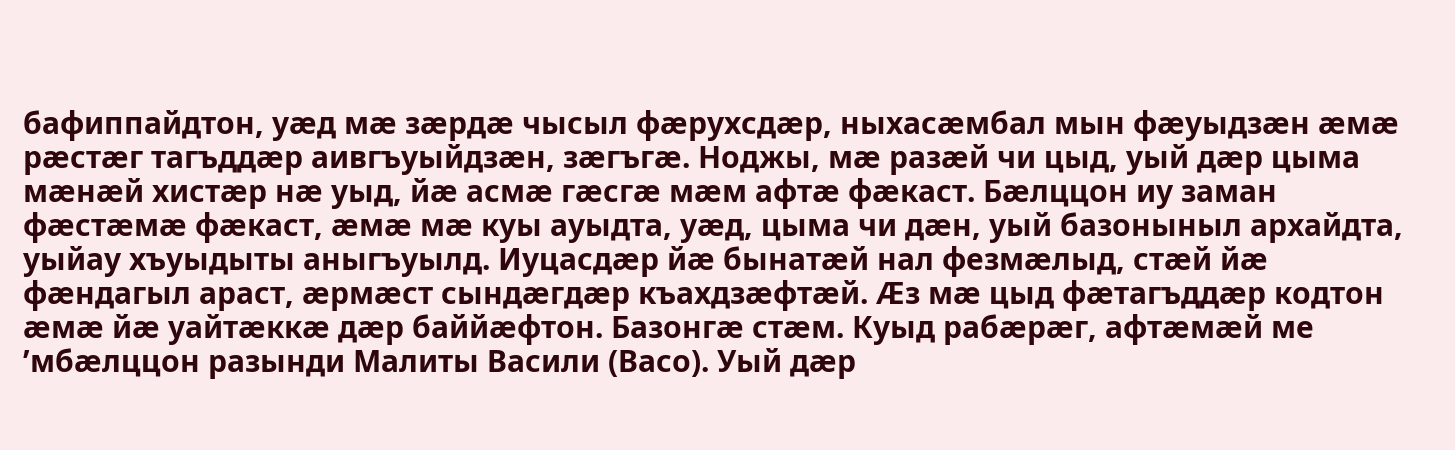бафиппайдтон, уæд мæ зæрдæ чысыл фæрухсдæр, ныхасæмбал мын фæуыдзæн æмæ рæстæг тагъддæр аивгъуыйдзæн, зæгъгæ. Ноджы, мæ разæй чи цыд, уый дæр цыма мæнæй хистæр нæ уыд, йæ асмæ гæсгæ мæм афтæ фæкаст. Бæлццон иу заман фæстæмæ фæкаст, æмæ мæ куы ауыдта, уæд, цыма чи дæн, уый базоныныл архайдта, уыйау хъуыдыты аныгъуылд. Иуцасдæр йæ бынатæй нал фезмæлыд, стæй йæ фæндагыл араст, æрмæст сындæгдæр къахдзæфтæй. Æз мæ цыд фæтагъддæр кодтон æмæ йæ уайтæккæ дæр баййæфтон. Базонгæ стæм. Куыд рабæрæг, афтæмæй ме ’мбæлццон разынди Малиты Васили (Васо). Уый дæр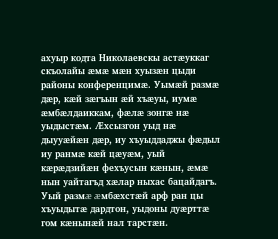ахуыр кодта Николаевскы астæуккаг скъолайы æмæ мæн хуызæн цыди районы конференцимæ. Уымæй размæ дæр, кæй зæгъын æй хъæуы, иумæ æмбæлдаиккам, фæлæ зонгæ нæ уыдыстæм. Æхсызгон уыд нæ дыууæйæн дæр, иу хъуыддаджы фæдыл иу ранмæ кæй цæуæм, уый кæрæдзийæн фехъусын кæнын, æмæ нын уайтагъд хæлар ныхас бацайдагъ. Уый размæ æмбæхстæй арф ран цы хъуыдытæ дардтон, уыдоны дуæрттæ гом кæнынæй нал тарстæн.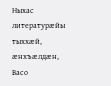Ныхас литературæйы тыххæй, æнхъæлдæн, Васо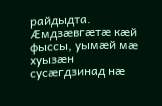райдыдта. Æмдзæвгæтæ кæй фыссы, уымæй мæ хуызæн сусæгдзинад нæ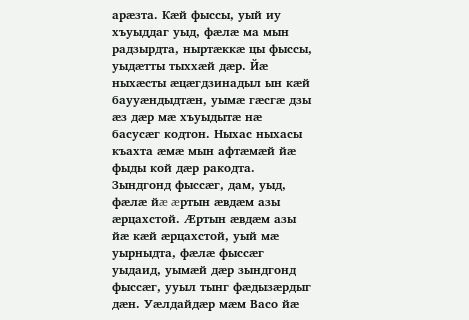арæзта. Кæй фыссы, уый иу хъуыддаг уыд, фæлæ ма мын радзырдта, ныртæккæ цы фыссы, уыдæтты тыххæй дæр. Йæ ныхæсты æцæгдзинадыл ын кæй баууæндыдтæн, уымæ гæсгæ дзы æз дæр мæ хъуыдытæ нæ басусæг кодтон. Ныхас ныхасы къахта æмæ мын афтæмæй йæ фыды кой дæр ракодта. Зындгонд фыссæг, дам, уыд, фæлæ йæ æртын æвдæм азы æрцахстой. Æртын æвдæм азы йæ кæй æрцахстой, уый мæ уырныдта, фæлæ фыссæг уыдаид, уымæй дæр зындгонд фыссæг, ууыл тынг фæдызæрдыг дæн. Уæлдайдæр мæм Васо йæ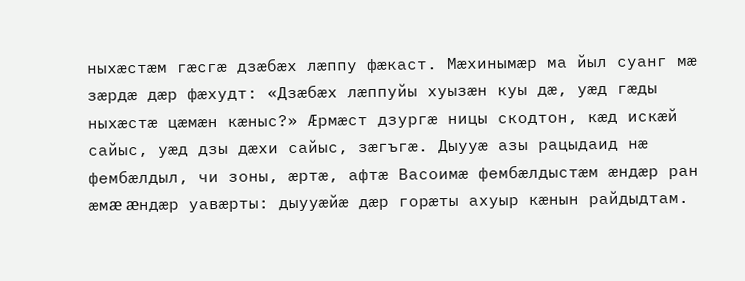ныхæстæм гæсгæ дзæбæх лæппу фæкаст. Мæхинымæр ма йыл суанг мæ зæрдæ дæр фæхудт: «Дзæбæх лæппуйы хуызæн куы дæ, уæд гæды ныхæстæ цæмæн кæныс?» Æрмæст дзургæ ницы скодтон, кæд искæй сайыс, уæд дзы дæхи сайыс, зæгъгæ. Дыууæ азы рацыдаид нæ фембæлдыл, чи зоны, æртæ, афтæ Васоимæ фембæлдыстæм æндæр ран æмæ æндæр уавæрты: дыууæйæ дæр горæты ахуыр кæнын райдыдтам.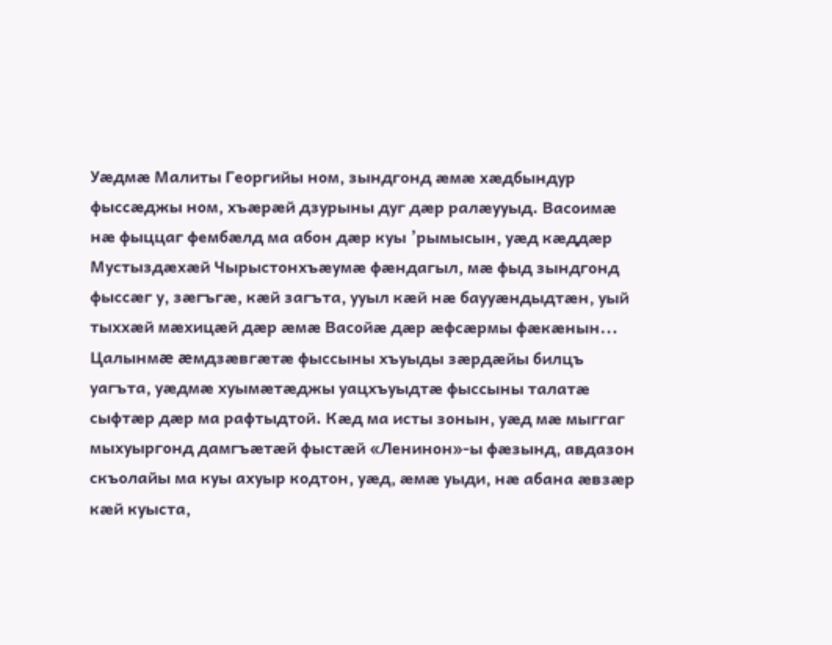Уæдмæ Малиты Георгийы ном, зындгонд æмæ хæдбындур фыссæджы ном, хъæрæй дзурыны дуг дæр ралæууыд. Васоимæ нæ фыццаг фембæлд ма абон дæр куы ’рымысын, уæд кæддæр Мустыздæхæй Чырыстонхъæумæ фæндагыл, мæ фыд зындгонд фыссæг у, зæгъгæ, кæй загъта, ууыл кæй нæ баууæндыдтæн, уый тыххæй мæхицæй дæр æмæ Васойæ дæр æфсæрмы фæкæнын... Цалынмæ æмдзæвгæтæ фыссыны хъуыды зæрдæйы билцъ уагъта, уæдмæ хуымæтæджы уацхъуыдтæ фыссыны талатæ сыфтæр дæр ма рафтыдтой. Кæд ма исты зонын, уæд мæ мыггаг мыхуыргонд дамгъæтæй фыстæй «Ленинон»-ы фæзынд, авдазон скъолайы ма куы ахуыр кодтон, уæд, æмæ уыди, нæ абана æвзæр кæй куыста,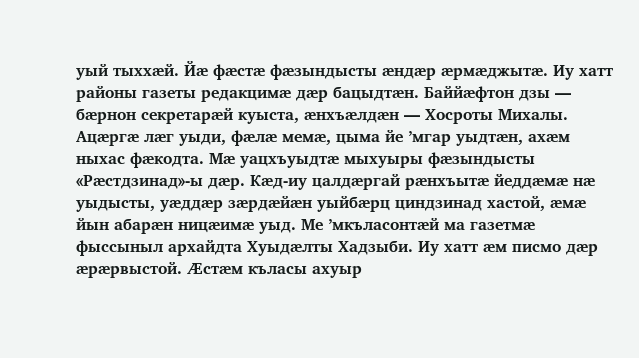уый тыххæй. Йæ фæстæ фæзындысты æндæр æрмæджытæ. Иу хатт районы газеты редакцимæ дæр бацыдтæн. Баййæфтон дзы — бæрнон секретарæй куыста, æнхъæлдæн — Хосроты Михалы. Ацæргæ лæг уыди, фæлæ мемæ, цыма йе ’мгар уыдтæн, ахæм ныхас фæкодта. Мæ уацхъуыдтæ мыхуыры фæзындысты «Рæстдзинад»-ы дæр. Кæд-иу цалдæргай рæнхъытæ йеддæмæ нæ уыдысты, уæддæр зæрдæйæн уыйбæрц циндзинад хастой, æмæ йын абарæн ницæимæ уыд. Ме ’мкъласонтæй ма газетмæ фыссыныл архайдта Хуыдæлты Хадзыби. Иу хатт æм писмо дæр æрæрвыстой. Æстæм къласы ахуыр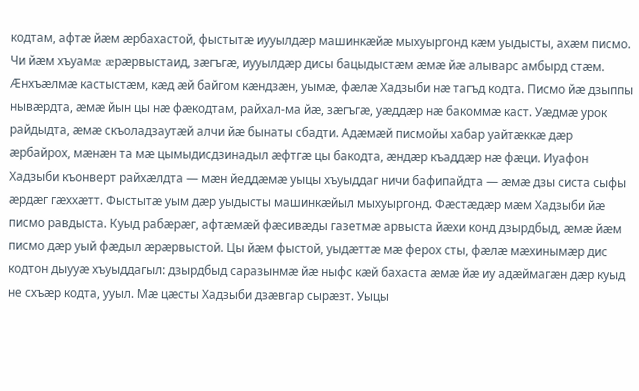кодтам, афтæ йæм æрбахастой, фыстытæ иууылдæр машинкæйæ мыхуыргонд кæм уыдысты, ахæм писмо. Чи йæм хъуамæ æрæрвыстаид, зæгъгæ, иууылдæр дисы бацыдыстæм æмæ йæ алыварс амбырд стæм. Æнхъæлмæ кастыстæм, кæд æй байгом кæндзæн, уымæ, фæлæ Хадзыби нæ тагъд кодта. Писмо йæ дзыппы нывæрдта, æмæ йын цы нæ фæкодтам, райхал-ма йæ, зæгъгæ, уæддæр нæ бакоммæ каст. Уæдмæ урок райдыдта, æмæ скъоладзаутæй алчи йæ бынаты сбадти. Адæмæй писмойы хабар уайтæккæ дæр æрбайрох, мæнæн та мæ цымыдисдзинадыл æфтгæ цы бакодта, æндæр къаддæр нæ фæци. Иуафон Хадзыби къонверт райхæлдта — мæн йеддæмæ уыцы хъуыддаг ничи бафипайдта — æмæ дзы систа сыфы æрдæг гæххæтт. Фыстытæ уым дæр уыдысты машинкæйыл мыхуыргонд. Фæстæдæр мæм Хадзыби йæ писмо равдыста. Куыд рабæрæг, афтæмæй фæсивæды газетмæ арвыста йæхи конд дзырдбыд, æмæ йæм писмо дæр уый фæдыл æрæрвыстой. Цы йæм фыстой, уыдæттæ мæ ферох сты, фæлæ мæхинымæр дис кодтон дыууæ хъуыддагыл: дзырдбыд саразынмæ йæ ныфс кæй бахаста æмæ йæ иу адæймагæн дæр куыд не схъæр кодта, ууыл. Мæ цæсты Хадзыби дзæвгар сырæзт. Уыцы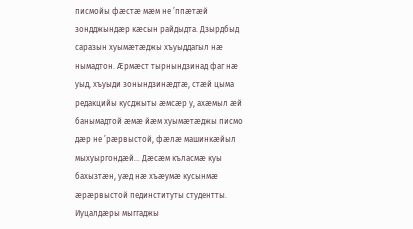писмойы фæстæ мæм не ’ппæтæй зондджындæр кæсын райдыдта. Дзырдбыд саразын хуымæтæджы хъуыддагыл нæ нымадтон. Æрмæст тырнындзинад фаг нæ уыд, хъуыди зонындзинæдтæ, стæй цыма редакцийы кусджыты æмсæр у, ахæмыл æй банымадтой æмæ йæм хуымæтæджы писмо дæр не ’рæрвыстой, фæлæ машинкæйыл мыхуыргондæй... Дæсæм къласмæ куы бахызтæн, уæд нæ хъæумæ кусынмæ æрæрвыстой пединституты студентты. Иуцалдæры мыггаджы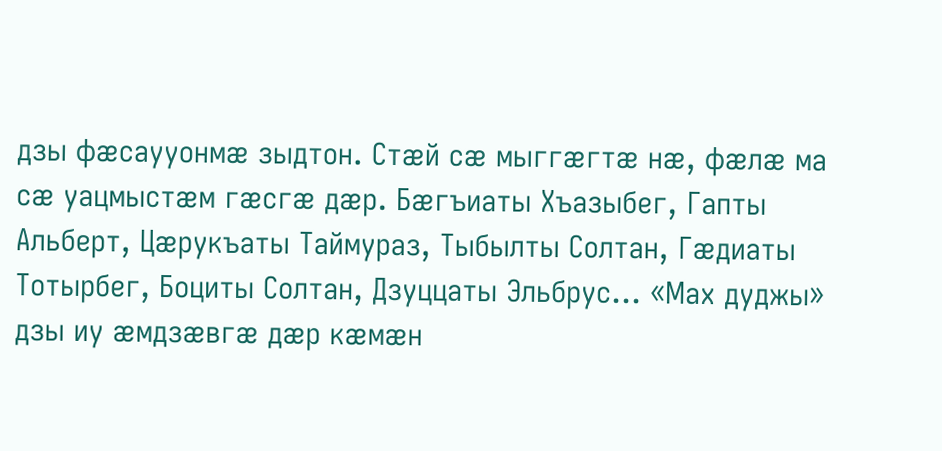дзы фæсаууонмæ зыдтон. Стæй сæ мыггæгтæ нæ, фæлæ ма сæ уацмыстæм гæсгæ дæр. Бæгъиаты Хъазыбег, Гапты Альберт, Цæрукъаты Таймураз, Тыбылты Солтан, Гæдиаты Тотырбег, Боциты Солтан, Дзуццаты Эльбрус... «Мах дуджы» дзы иу æмдзæвгæ дæр кæмæн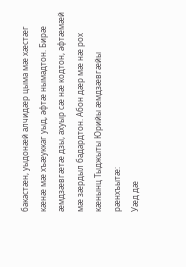бакастæн, уыдонæй алчидæр цыма мæ хæстæг кæнæ мæ хъæуккаг уыд, афтæ нымадтон. Бирæ æмдзæвгæтæ дзы, ахуыр сæ нæ кодтон, афтæмæй мæ зæрдыл бадардтон. Абон дæр мæ нæ рох кæнынц Тыджыты Юрийы æмдзæвгæйы рæнхъытæ:
Уæд дæ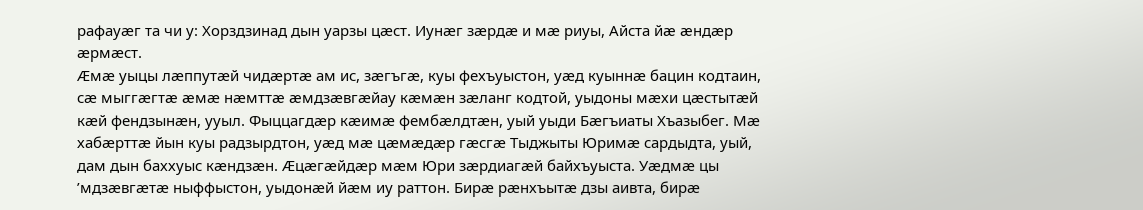рафауæг та чи у: Хорздзинад дын уарзы цæст. Иунæг зæрдæ и мæ риуы, Айста йæ æндæр æрмæст.
Æмæ уыцы лæппутæй чидæртæ ам ис, зæгъгæ, куы фехъуыстон, уæд куыннæ бацин кодтаин, сæ мыггæгтæ æмæ нæмттæ æмдзæвгæйау кæмæн зæланг кодтой, уыдоны мæхи цæстытæй кæй фендзынæн, ууыл. Фыццагдæр кæимæ фембæлдтæн, уый уыди Бæгъиаты Хъазыбег. Мæ хабæрттæ йын куы радзырдтон, уæд мæ цæмæдæр гæсгæ Тыджыты Юримæ сардыдта, уый, дам дын баххуыс кæндзæн. Æцæгæйдæр мæм Юри зæрдиагæй байхъуыста. Уæдмæ цы ’мдзæвгæтæ ныффыстон, уыдонæй йæм иу раттон. Бирæ рæнхъытæ дзы аивта, бирæ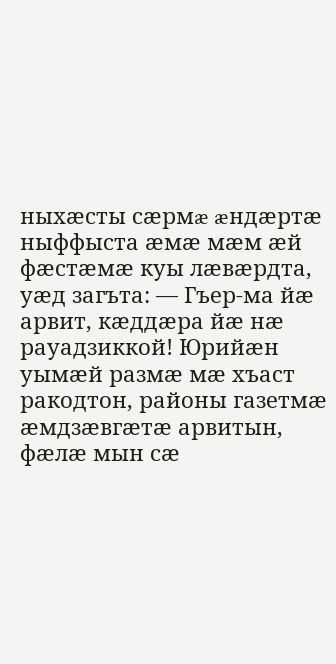ныхæсты сæрмæ æндæртæ ныффыста æмæ мæм æй фæстæмæ куы лæвæрдта, уæд загъта: — Гъер-ма йæ арвит, кæддæра йæ нæ рауадзиккой! Юрийæн уымæй размæ мæ хъаст ракодтон, районы газетмæ æмдзæвгæтæ арвитын, фæлæ мын сæ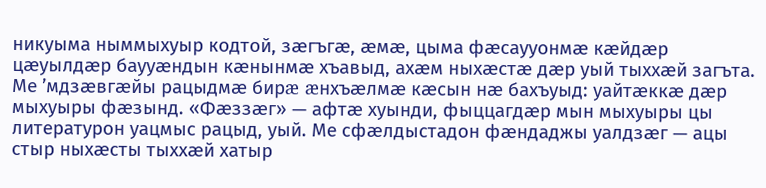никуыма ныммыхуыр кодтой, зæгъгæ, æмæ, цыма фæсаууонмæ кæйдæр цæуылдæр баууæндын кæнынмæ хъавыд, ахæм ныхæстæ дæр уый тыххæй загъта. Ме ’мдзæвгæйы рацыдмæ бирæ æнхъæлмæ кæсын нæ бахъуыд: уайтæккæ дæр мыхуыры фæзынд. «Фæззæг» — афтæ хуынди, фыццагдæр мын мыхуыры цы литературон уацмыс рацыд, уый. Ме сфæлдыстадон фæндаджы уалдзæг — ацы стыр ныхæсты тыххæй хатыр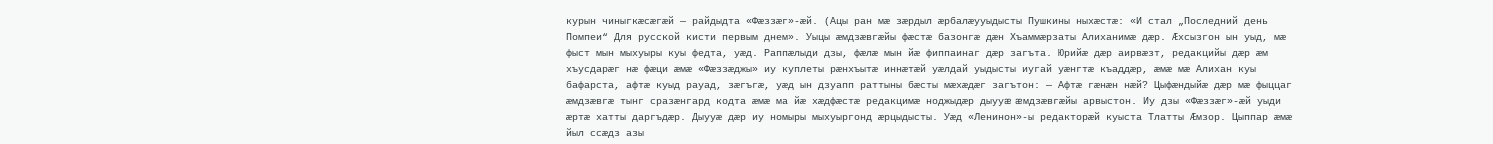курын чиныгкæсæгæй — райдыдта «Фæззæг»-æй. (Ацы ран мæ зæрдыл æрбалæууыдысты Пушкины ныхæстæ: «И стал „Последний день Помпеи“ Для русской кисти первым днем». Уыцы æмдзæвгæйы фæстæ базонгæ дæн Хъаммæрзаты Алиханимæ дæр. Æхсызгон ын уыд, мæ фыст мын мыхуыры куы федта, уæд. Раппæлыди дзы, фæлæ мын йæ фиппаинаг дæр загъта. Юрийæ дæр аирвæзт, редакцийы дæр æм хъусдарæг нæ фæци æмæ «Фæззæджы» иу куплеты рæнхъытæ иннæтæй уæлдай уыдысты иугай уæнгтæ къаддæр, æмæ мæ Алихан куы бафарста, афтæ куыд рауад, зæгъгæ, уæд ын дзуапп раттыны бæсты мæхæдæг загътон: — Афтæ гæнæн нæй? Цыфæндыйæ дæр мæ фыццаг æмдзæвгæ тынг сразæнгард кодта æмæ ма йæ хæдфæстæ редакцимæ ноджыдæр дыууæ æмдзæвгæйы арвыстон. Иу дзы «Фæззæг»-æй уыди æртæ хатты даргъдæр. Дыууæ дæр иу номыры мыхуыргонд æрцыдысты. Уæд «Ленинон»-ы редакторæй куыста Тлатты Æмзор. Цыппар æмæ йыл ссæдз азы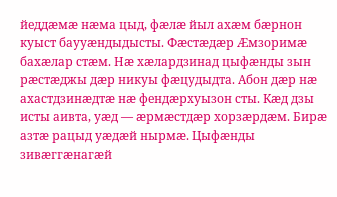йеддæмæ нæма цыд, фæлæ йыл ахæм бæрнон куыст баууæндыдысты. Фæстæдæр Æмзоримæ бахæлар стæм. Нæ хæлардзинад цыфæнды зын рæстæджы дæр никуы фæцудыдта. Абон дæр нæ ахастдзинæдтæ нæ фендæрхуызон сты. Кæд дзы исты аивта, уæд — æрмæстдæр хорзæрдæм. Бирæ азтæ рацыд уæдæй нырмæ. Цыфæнды зивæггæнагæй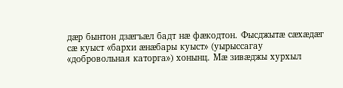дæр бынтон дзæгъæл бадт нæ фæкодтон. Фысджытæ сæхæдæг сæ куыст «бархи æнæбары куыст» (уырыссагау «добровольная каторга») хонынц. Мæ зивæджы хурхыл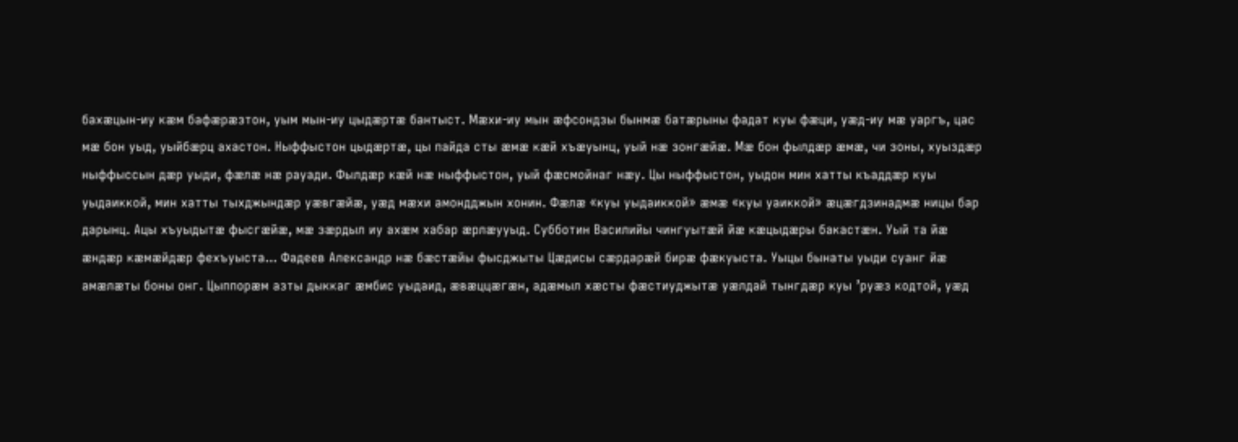бахæцын-иу кæм бафæрæзтон, уым мын-иу цыдæртæ бантыст. Мæхи-иу мын æфсондзы бынмæ батæрыны фадат куы фæци, уæд-иу мæ уаргъ, цас мæ бон уыд, уыйбæрц ахастон. Ныффыстон цыдæртæ, цы пайда сты æмæ кæй хъæуынц, уый нæ зонгæйæ. Мæ бон фылдæр æмæ, чи зоны, хуыздæр ныффыссын дæр уыди, фæлæ нæ рауади. Фылдæр кæй нæ ныффыстон, уый фæсмойнаг нæу. Цы ныффыстон, уыдон мин хатты къаддæр куы уыдаиккой, мин хатты тыхджындæр уæвгæйæ, уæд мæхи амондджын хонин. Фæлæ «куы уыдаиккой» æмæ «куы уаиккой» æцæгдзинадмæ ницы бар дарынц. Ацы хъуыдытæ фысгæйæ, мæ зæрдыл иу ахæм хабар æрлæууыд. Субботин Василийы чингуытæй йæ кæцыдæры бакастæн. Уый та йæ æндæр кæмæйдæр фехъуыста... Фадеев Александр нæ бæстæйы фысджыты Цæдисы сæрдарæй бирæ фæкуыста. Уыцы бынаты уыди суанг йæ амæлæты боны онг. Цыппорæм азты дыккаг æмбис уыдаид, æвæццæгæн, адæмыл хæсты фæстиуджытæ уæлдай тынгдæр куы ’руæз кодтой, уæд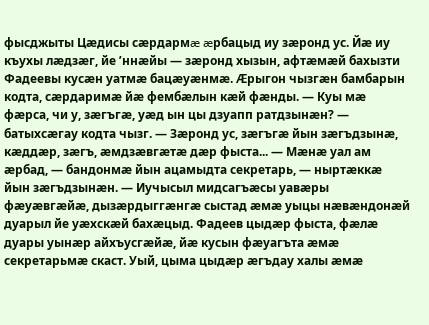фысджыты Цæдисы сæрдармæ æрбацыд иу зæронд ус. Йæ иу къухы лæдзæг, йе ’ннæйы — зæронд хызын, афтæмæй бахызти Фадеевы кусæн уатмæ бацæуæнмæ. Æрыгон чызгæн бамбарын кодта, сæрдаримæ йæ фембæлын кæй фæнды. — Куы мæ фæрса, чи у, зæгъгæ, уæд ын цы дзуапп ратдзынæн? — батыхсæгау кодта чызг. — Зæронд ус, зæгъгæ йын зæгъдзынæ, кæддæр, зæгъ, æмдзæвгæтæ дæр фыста... — Мæнæ уал ам æрбад, — бандонмæ йын ацамыдта секретарь, — ныртæккæ йын зæгъдзынæн. — Иучысыл мидсагъæсы уавæры фæуæвгæйæ, дызæрдыггæнгæ сыстад æмæ уыцы нæвæндонæй дуарыл йе уæхскæй бахæцыд. Фадеев цыдæр фыста, фæлæ дуары уынæр айхъусгæйæ, йæ кусын фæуагъта æмæ секретарьмæ скаст. Уый, цыма цыдæр æгъдау халы æмæ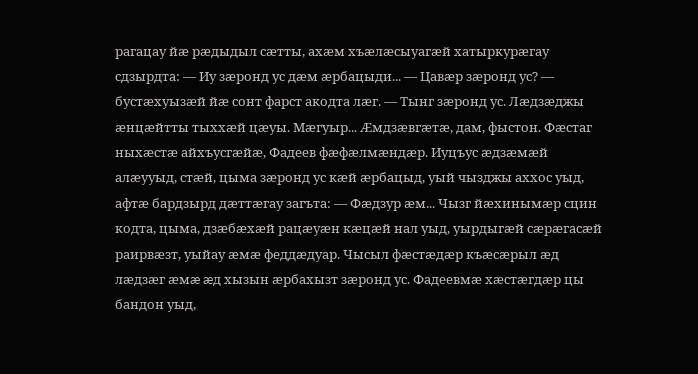рагацау йæ рæдыдыл сæтты, ахæм хъæлæсыуагæй хатыркурæгау сдзырдта: — Иу зæронд ус дæм æрбацыди... — Цавæр зæронд ус? — бустæхуызæй йæ сонт фарст акодта лæг. — Тынг зæронд ус. Лæдзæджы æнцæйтты тыххæй цæуы. Мæгуыр... Æмдзæвгæтæ, дам, фыстон. Фæстаг ныхæстæ айхъусгæйæ, Фадеев фæфæлмæндæр. Иуцъус æдзæмæй алæууыд, стæй, цыма зæронд ус кæй æрбацыд, уый чызджы аххос уыд, афтæ бардзырд дæттæгау загъта: — Фæдзур æм... Чызг йæхинымæр сцин кодта, цыма, дзæбæхæй рацæуæн кæцæй нал уыд, уырдыгæй сæрæгасæй раирвæзт, уыйау æмæ феддæдуар. Чысыл фæстæдæр къæсæрыл æд лæдзæг æмæ æд хызын æрбахызт зæронд ус. Фадеевмæ хæстæгдæр цы бандон уыд,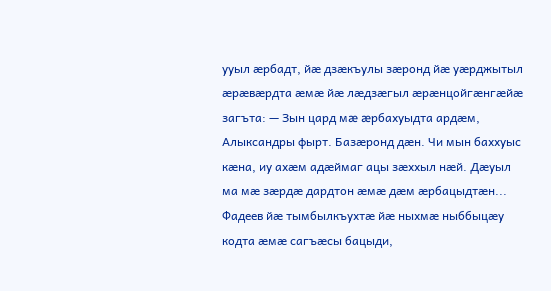ууыл æрбадт, йæ дзæкъулы зæронд йæ уæрджытыл æрæвæрдта æмæ йæ лæдзæгыл æрæнцойгæнгæйæ загъта: — Зын цард мæ æрбахуыдта ардæм, Алыксандры фырт. Базæронд дæн. Чи мын баххуыс кæна, иу ахæм адæймаг ацы зæххыл нæй. Дæуыл ма мæ зæрдæ дардтон æмæ дæм æрбацыдтæн... Фадеев йæ тымбылкъухтæ йæ ныхмæ ныббыцæу кодта æмæ сагъæсы бацыди,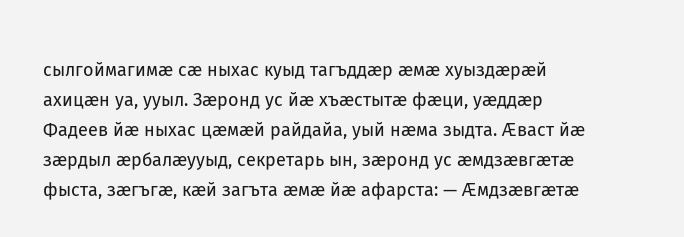сылгоймагимæ сæ ныхас куыд тагъддæр æмæ хуыздæрæй ахицæн уа, ууыл. Зæронд ус йæ хъæстытæ фæци, уæддæр Фадеев йæ ныхас цæмæй райдайа, уый нæма зыдта. Æваст йæ зæрдыл æрбалæууыд, секретарь ын, зæронд ус æмдзæвгæтæ фыста, зæгъгæ, кæй загъта æмæ йæ афарста: — Æмдзæвгæтæ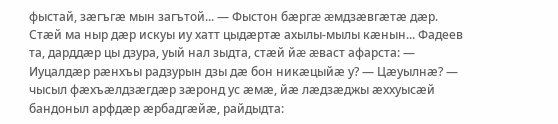фыстай, зæгъгæ мын загътой... — Фыстон бæргæ æмдзæвгæтæ дæр. Стæй ма ныр дæр искуы иу хатт цыдæртæ ахылы-мылы кæнын... Фадеев та, дарддæр цы дзура, уый нал зыдта, стæй йæ æваст афарста: — Иуцалдæр рæнхъы радзурын дзы дæ бон никæцыйæ у? — Цæуылнæ? — чысыл фæхъæлдзæгдæр зæронд ус æмæ, йæ лæдзæджы æххуысæй бандоныл арфдæр æрбадгæйæ, райдыдта: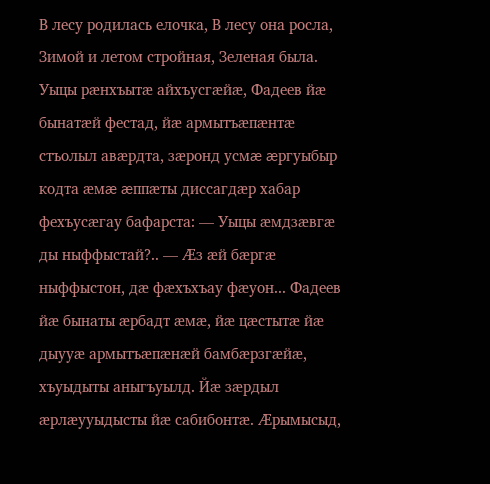В лесу родилась елочка, В лесу она росла, Зимой и летом стройная, Зеленая была.
Уыцы рæнхъытæ айхъусгæйæ, Фадеев йæ бынатæй фестад, йæ армытъæпæнтæ стъолыл авæрдта, зæронд усмæ æргуыбыр кодта æмæ æппæты диссагдæр хабар фехъусæгау бафарста: — Уыцы æмдзæвгæ ды ныффыстай?.. — Æз æй бæргæ ныффыстон, дæ фæхъхъау фæуон... Фадеев йæ бынаты æрбадт æмæ, йæ цæстытæ йæ дыууæ армытъæпæнæй бамбæрзгæйæ, хъуыдыты аныгъуылд. Йæ зæрдыл æрлæууыдысты йæ сабибонтæ. Æрымысыд,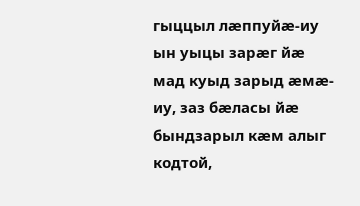гыццыл лæппуйæ-иу ын уыцы зарæг йæ мад куыд зарыд æмæ-иу, заз бæласы йæ бындзарыл кæм алыг кодтой,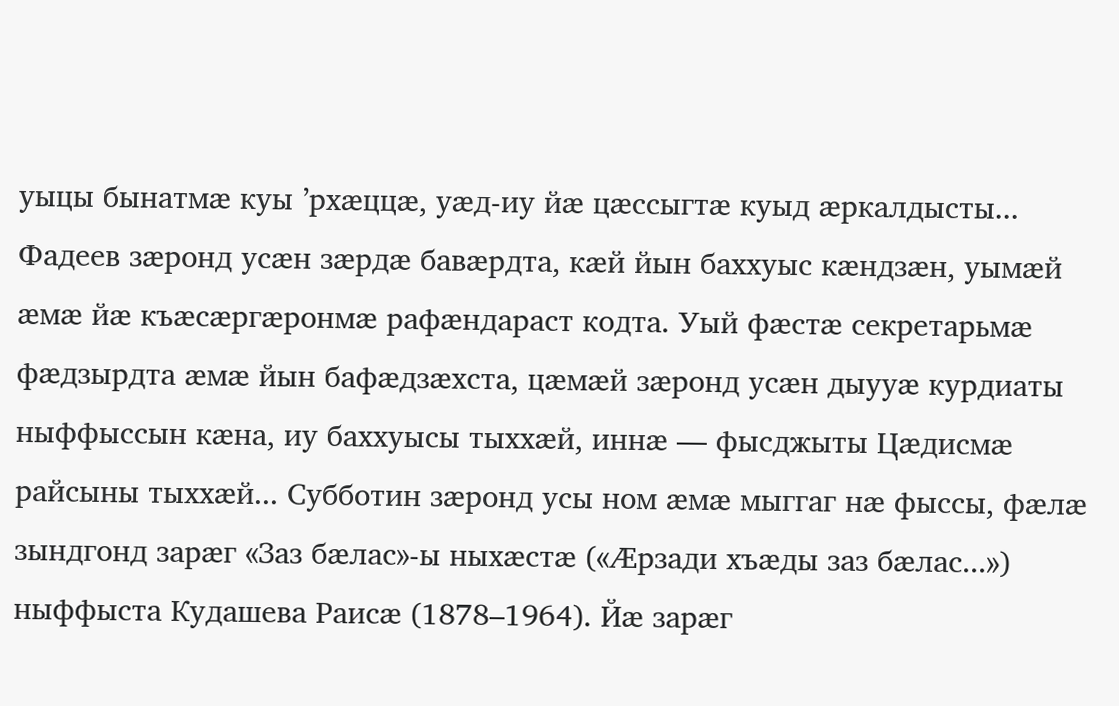уыцы бынатмæ куы ’рхæццæ, уæд-иу йæ цæссыгтæ куыд æркалдысты... Фадеев зæронд усæн зæрдæ бавæрдта, кæй йын баххуыс кæндзæн, уымæй æмæ йæ къæсæргæронмæ рафæндараст кодта. Уый фæстæ секретарьмæ фæдзырдта æмæ йын бафæдзæхста, цæмæй зæронд усæн дыууæ курдиаты ныффыссын кæна, иу баххуысы тыххæй, иннæ — фысджыты Цæдисмæ райсыны тыххæй... Субботин зæронд усы ном æмæ мыггаг нæ фыссы, фæлæ зындгонд зарæг «Заз бæлас»-ы ныхæстæ («Æрзади хъæды заз бæлас...») ныффыста Кудашева Раисæ (1878–1964). Йæ зарæг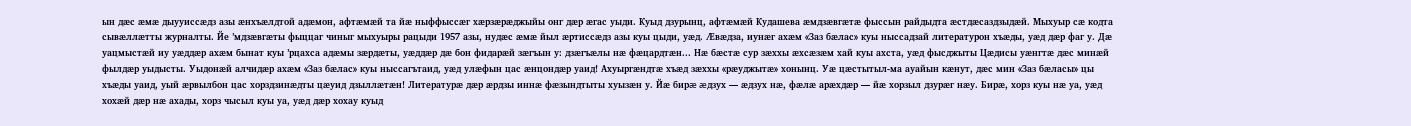ын дæс æмæ дыууиссæдз азы æнхъæлдтой адæмон, афтæмæй та йæ ныффыссæг хæрзæрæджыйы онг дæр æгас уыди. Куыд дзурынц, афтæмæй Кудашева æмдзæвгæтæ фыссын райдыдта æстдæсаздзыдæй. Мыхуыр сæ кодта сывæллæтты журналты. Йе ’мдзæвгæты фыццаг чиныг мыхуыры рацыди 1957 азы, нудæс æмæ йыл æртиссæдз азы куы цыди, уæд. Æвæдза, иунæг ахæм «Заз бæлас» куы ныссадзай литературон хъæды, уæд дæр фаг у. Дæ уацмыстæй иу уæддæр ахæм бынат куы ’рцахса адæмы зæрдæты, уæддæр дæ бон фидарæй зæгъын у: дзæгъæлы нæ фæцардтæн... Нæ бæстæ сур зæххы æхсæзæм хай куы ахста, уæд фысджыты Цæдисы уæнгтæ дæс минæй фылдæр уыдысты. Уыдонæй алчидæр ахæм «Заз бæлас» куы ныссагътаид, уæд улæфын цас æнцондæр уаид! Ахуыргæндтæ хъæд зæххы «рæуджытæ» хонынц. Уæ цæстытыл-ма ауайын кæнут, дæс мин «Заз бæласы» цы хъæды уаид, уый æрвылбон цас хорздзинæдты цæуид дзыллæтæн! Литературæ дæр æрдзы иннæ фæзындтыты хуызæн у. Йæ бирæ æдзух — æдзух нæ, фæлæ арæхдæр — йæ хорзыл дзурæг нæу. Бирæ, хорз куы нæ уа, уæд хохæй дæр нæ ахады, хорз чысыл куы уа, уæд дæр хохау куыд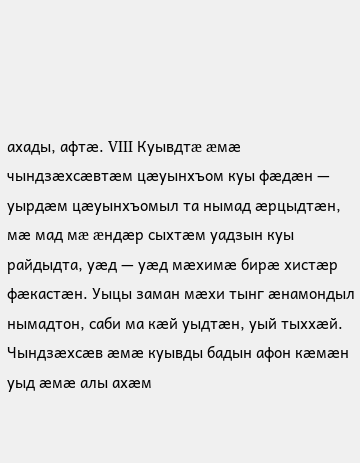ахады, афтæ. VIII Куывдтæ æмæ чындзæхсæвтæм цæуынхъом куы фæдæн — уырдæм цæуынхъомыл та нымад æрцыдтæн, мæ мад мæ æндæр сыхтæм уадзын куы райдыдта, уæд — уæд мæхимæ бирæ хистæр фæкастæн. Уыцы заман мæхи тынг æнамондыл нымадтон, саби ма кæй уыдтæн, уый тыххæй. Чындзæхсæв æмæ куывды бадын афон кæмæн уыд æмæ алы ахæм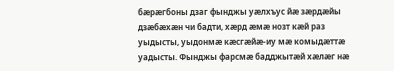бæрæгбоны дзаг фынджы уæлхъус йæ зæрдæйы дзæбæхæн чи бадти, хæрд æмæ нозт кæй раз уыдысты, уыдонмæ кæсгæйæ-иу мæ комыдæттæ уадысты. Фынджы фарсмæ бадджытæй хæлæг нæ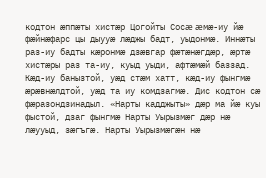кодтон æппæты хистæр Цогойты Сосæ æмæ-иу йæ фæйнæфарс цы дыууæ лæджы бадт, уыдонмæ. Иннæты раз-иу бадты кæронмæ дзæвгар фæтæнæгдæр, æртæ хистæры раз та-иу, куыд уыди, афтæмæй баззад. Кæд-иу банызтой, уæд стæм хатт, кæд-иу фынгмæ æрæвнæлдтой, уæд та иу комдзагмæ. Дис кодтон сæ фæразондзинадыл. «Нарты кадджыты» дæр ма йæ куы фыстой, дзаг фынгмæ Нарты Уырызмæг дæр нæ лæууыд, зæгъгæ. Нарты Уырызмæгæн нæ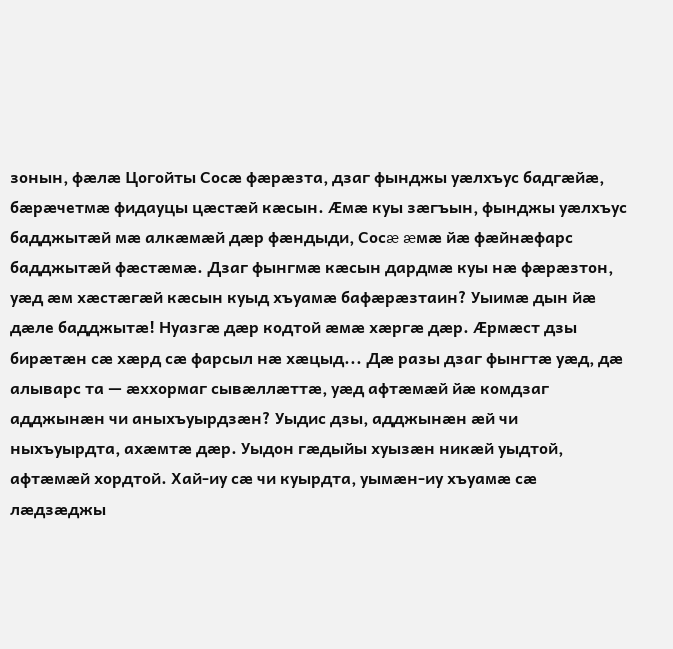зонын, фæлæ Цогойты Сосæ фæрæзта, дзаг фынджы уæлхъус бадгæйæ, бæрæчетмæ фидауцы цæстæй кæсын. Æмæ куы зæгъын, фынджы уæлхъус бадджытæй мæ алкæмæй дæр фæндыди, Сосæ æмæ йæ фæйнæфарс бадджытæй фæстæмæ. Дзаг фынгмæ кæсын дардмæ куы нæ фæрæзтон, уæд æм хæстæгæй кæсын куыд хъуамæ бафæрæзтаин? Уыимæ дын йæ дæле бадджытæ! Нуазгæ дæр кодтой æмæ хæргæ дæр. Æрмæст дзы бирæтæн сæ хæрд сæ фарсыл нæ хæцыд... Дæ разы дзаг фынгтæ уæд, дæ алыварс та — æххормаг сывæллæттæ, уæд афтæмæй йæ комдзаг адджынæн чи аныхъуырдзæн? Уыдис дзы, адджынæн æй чи ныхъуырдта, ахæмтæ дæр. Уыдон гæдыйы хуызæн никæй уыдтой, афтæмæй хордтой. Хай-иу сæ чи куырдта, уымæн-иу хъуамæ сæ лæдзæджы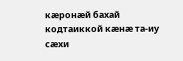кæронæй бахай кодтаиккой кæнæ та-иу сæхи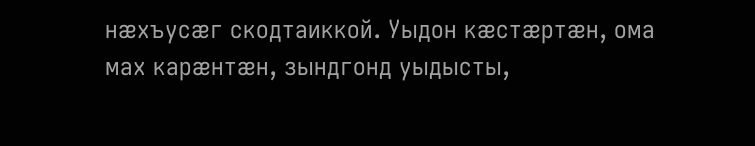нæхъусæг скодтаиккой. Уыдон кæстæртæн, ома мах карæнтæн, зындгонд уыдысты,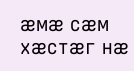æмæ сæм хæстæг нæ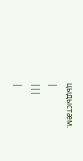цыдыстæм.
|
|||
|